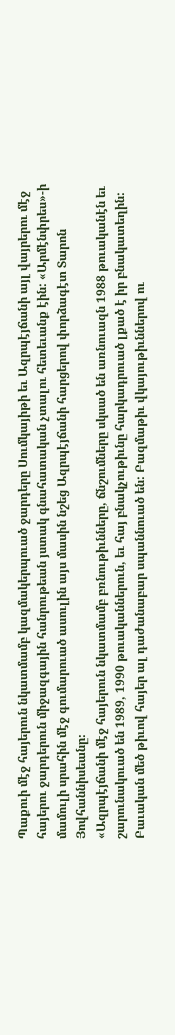Պաքուի մէջ հայերուն նկատմամբ կազմակերպուած ջարդերը Սումկայիթի եւ Ազրպէյճանի այլ վայրերու մէջ հայերու ջարդերուն միջազգային հանրութեան յստակ գնահատական չտալու հետեւանք էին: «Արմէնփրես»-ի մամուլի սրահին մէջ գումարուած ասուլին այս մասին նշեց Ազրպէյճանի հարցերով փորձագէտ Տարոն Յովհաննիսեանը։
«Ազրպէյճանի մէջ հայերուն նկատմամբ բռնութիւնները, ճնշումները սկսած են առնուազն 1988 թուականէն եւ շարունակուած են 1989, 1990 թուականներուն, եւ հայ բնակչութիւնը հարկադրուած լքած է իր բնակատեղին: Բաւական մեծ թիւով հայեր ալ դաժանաբար սպաննուած են: Բազմաթիւ վկայութիւններով ու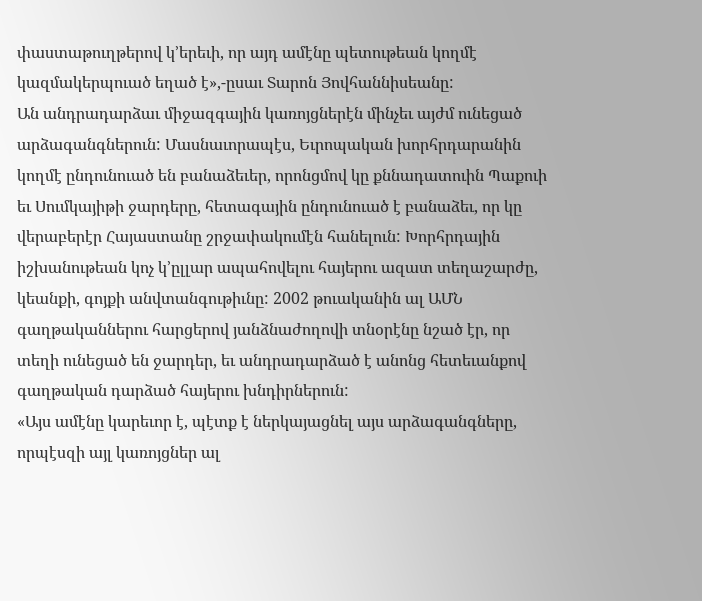փաստաթուղթերով կ’երեւի, որ այդ ամէնը պետութեան կողմէ կազմակերպուած եղած է»,-ըսաւ Տարոն Յովհաննիսեանը:
Ան անդրադարձաւ միջազգային կառոյցներէն մինչեւ այժմ ունեցած արձագանգներուն: Մասնաւորապէս, Եւրոպական խորհրդարանին կողմէ ընդունուած են բանաձեւեր, որոնցմով կը քննադատուին Պաքուի եւ Սումկայիթի ջարդերը, հետագային ընդունուած է բանաձեւ, որ կը վերաբերէր Հայաստանը շրջափակումէն հանելուն: Խորհրդային իշխանութեան կոչ կ’ըլլար ապահովելու հայերու ազատ տեղաշարժը, կեանքի, գոյքի անվտանգութիւնը: 2002 թուականին ալ ԱՄՆ գաղթականներու հարցերով յանձնաժողովի տնօրէնը նշած էր, որ տեղի ունեցած են ջարդեր, եւ անդրադարձած է անոնց հետեւանքով գաղթական դարձած հայերու խնդիրներուն:
«Այս ամէնը կարեւոր է, պէտք է ներկայացնել այս արձագանգները, որպէսզի այլ կառոյցներ ալ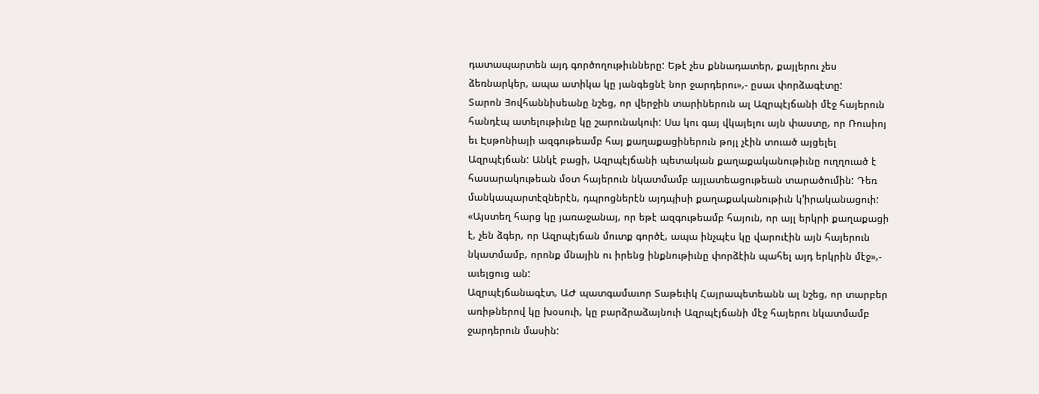դատապարտեն այդ գործողութիւնները: Եթէ չես քննադատեր, քայլերու չես ձեռնարկեր, ապա ատիկա կը յանգեցնէ նոր ջարդերու»,- ըսաւ փորձագէտը:
Տարոն Յովհաննիսեանը նշեց, որ վերջին տարիներուն ալ Ազրպէյճանի մէջ հայերուն հանդէպ ատելութիւնը կը շարունակուի: Սա կու գայ վկայելու այն փաստը, որ Ռուսիոյ եւ Էսթոնիայի ազգութեամբ հայ քաղաքացիներուն թոյլ չէին տուած այցելել Ազրպէյճան: Անկէ բացի, Ազրպէյճանի պետական քաղաքականութիւնը ուղղուած է հասարակութեան մօտ հայերուն նկատմամբ այլատեացութեան տարածումին: Դեռ մանկապարտէզներէն, դպրոցներէն այդպիսի քաղաքականութիւն կ’իրականացուի:
«Այստեղ հարց կը յառաջանայ, որ եթէ ազգութեամբ հայուն, որ այլ երկրի քաղաքացի է, չեն ձգեր, որ Ազրպէյճան մուտք գործէ, ապա ինչպէս կը վարուէին այն հայերուն նկատմամբ, որոնք մնային ու իրենց ինքնութիւնը փորձէին պահել այդ երկրին մէջ»,- աւելցուց ան:
Ազրպէյճանագէտ, ԱԺ պատգամաւոր Տաթեւիկ Հայրապետեանն ալ նշեց, որ տարբեր առիթներով կը խօսուի, կը բարձրաձայնուի Ազրպէյճանի մէջ հայերու նկատմամբ ջարդերուն մասին: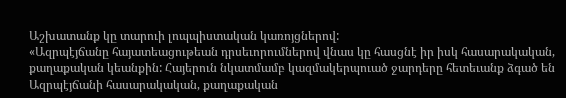Աշխատանք կը տարուի լոպպիստական կառոյցներով:
«Ազրպէյճանը հայատեացութեան դրսեւորումներով վնաս կը հասցնէ իր իսկ հասարակական, քաղաքական կեանքին: Հայերուն նկատմամբ կազմակերպուած ջարդերը հետեւանք ձգած են Ազրպէյճանի հասարակական, քաղաքական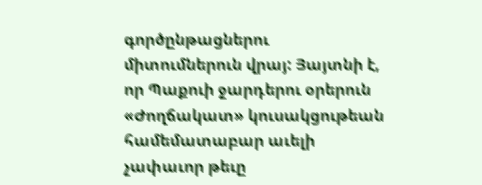գործընթացներու միտումներուն վրայ: Յայտնի է, որ Պաքուի ջարդերու օրերուն «Ժողճակատ» կուսակցութեան համեմատաբար աւելի չափաւոր թեւը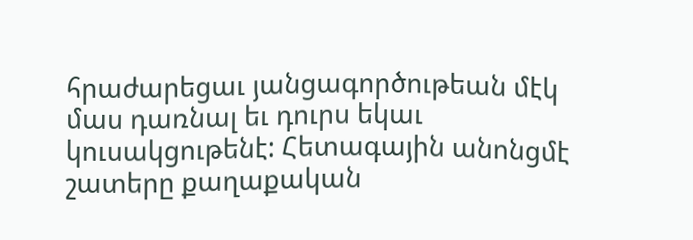հրաժարեցաւ յանցագործութեան մէկ մաս դառնալ եւ դուրս եկաւ կուսակցութենէ: Հետագային անոնցմէ շատերը քաղաքական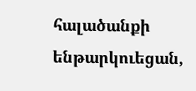հալածանքի ենթարկուեցան,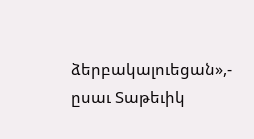ձերբակալուեցան»,- ըսաւ Տաթեւիկ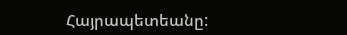Հայրապետեանը: